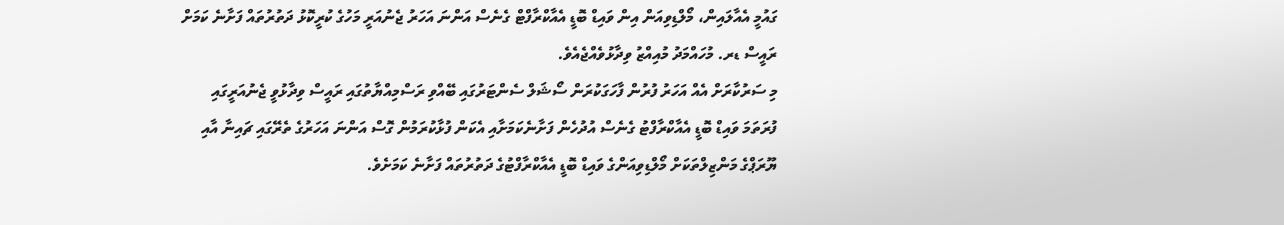ގައުމީ އެއާލައިން، މޯލްޑިވިއަން އިން ވައިޑް ބޮޑީ އެއާކްރާފްޓް ގެނެސް އަންނަ އަހަރު ޖެނުއަރީ މަހުގެ ކުރީކޮޅު ދަތުރުތައް ފަށާނެ ކަމަށް ރައީސް ޑރ. މުހައްމަދު މުއިއްޒު ވިދާޅުވެއްޖެއެވެ.
މި ސަރުކާރަށް އެއް އަހަރު ފުރުން ފާހަގަކުރަން ސޯޝަލް ސެންޓަރުގައި ބޭއްވި ރަސްމިއްޔާތުގައި ރައީސް ވިދާޅުވީ ޖެނުއަރީގައި ފުރަތަމަ ވައިޑް ބޮޑީ އެއާކްރާފްޓު ގެނެސް އުދުހެން ފަށާނެކަމަށާއި އެކަން ފުޅާކުރަމުން ގޮސް އަންނަ އަހަރުގެ ތެރޭގައި ޗައިނާ އާއި ޔޫރަޕްގެ މަންޒިލްތަކަށް މޯލްޑިވިއަންގެ ވައިޑް ބޮޑީ އެއާކްރާފްޓުގެ ދަތުރުތައް ފަށާނެ ކަމަށެވެ.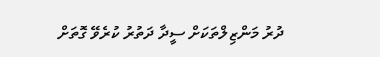ދުރު މަންޒިލްތަކަށް ސީދާ ދަތުރު ކުރެވޭ ގޮތަށް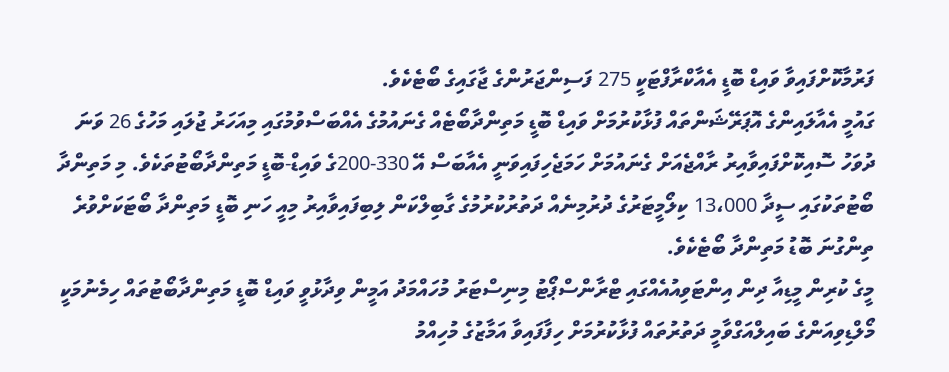ފަރުމާކޮށްފައިވާ ވައިޑް ބޮޑީ އެއާކްރާފްޓަކީ 275 ފަސިންޖަރުންގެ ޖާގައިގެ ބޯޓެކެވެ.
ގައުމީ އެއާލައިންގެ އޮޕަރޭޝަންތައް ފުޅާކުރުމަށް ވައިޑް ބޮޑީ މަތިންދާބޯޓެއް ގެނައުމުގެ އެއްބަސްވުމުގައި މިއަހަރު ޖުލައި މަހުގެ 26 ވަނަ ދުވަހު ސޮއިކޮށްފައިވާއިރު ރާއްޖެއަށް ގެނައުމަށް ހަމަޖެހިފައިވަނީ އެއާބަސް އޭ 330-200ގެ ވައިޑް-ބޮޑީ މަތިންދާބޯޓުތަކެވެ. މި މަތިންދާ ބޯޓުތަކުގައި ސީދާ 13،000 ކިލޯމީޓަރުގެ ދުރުމިނެއް ދަތުރުކުރުމުގެ ގާބިލްކަން ލިބިފައިވާއިރު މިއީ ހަނި ބޮޑީ މަތިންދާ ބޯޓަކަށްވުރެ ތިންގުނަ ބޮޑު މަތިންދާ ބޯޓެކެވެ.
މީގެ ކުރިން މީޑިއާ ދިން އިންޓަވިއުއެއްގައި ޓްރާންސްޕޯޓު މިނިސްޓަރު މުހައްމަދު އަމީން ވިދާޅުވީ ވައިޑް ބޮޑީ މަތިންދާބޯޓުތައް ހިމެނުމަކީ މޯލްޑިވިއަންގެ ބައިލްއަގްވާމީ ދަތުރުތައް ފުޅާކުރުމަށް ހިފާފައިވާ އަމާޒުގެ މުހިއްމު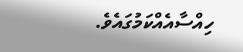ހިއްސާއެއްކަމުގައެވެ.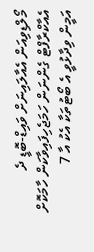މޯލްޑިވިއަން އެއާލައިނަށް ވައިޑް-ބޮޑީ ދެ އެއާކްރާފްޓް ގެންނަން ހަމަޖެހިފައިވާކަން ހާމަކޮށް އަމީން ވިދާޅުވީ އެ ބޯޓުތަކާ އެކު އާ 7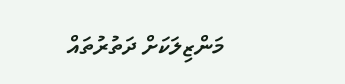މަންޒިލަކަށް ދަތުރުތައް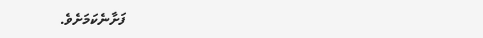ފަށާނެކަމަށެވެ.